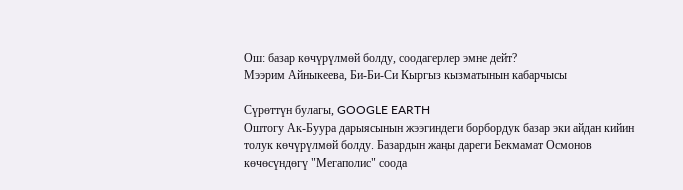Ош: базар көчүрүлмөй болду, соодагерлер эмне дейт?
Мээрим Айныкеева, Би-Би-Си Кыргыз кызматынын кабарчысы

Сүрөттүн булагы, GOOGLE EARTH
Оштогу Ак-Буура дарыясынын жээгиндеги борбордук базар эки айдан кийин толук көчүрүлмөй болду. Базардын жаңы дареги Бекмамат Осмонов көчөсүндөгү "Мегаполис" соода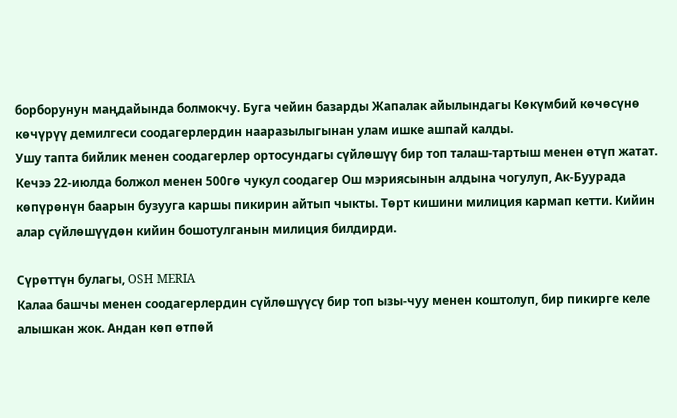борборунун маңдайында болмокчу. Буга чейин базарды Жапалак айылындагы Көкүмбий көчөсүнө көчүрүү демилгеси соодагерлердин нааразылыгынан улам ишке ашпай калды.
Ушу тапта бийлик менен соодагерлер ортосундагы сүйлөшүү бир топ талаш-тартыш менен өтүп жатат. Кечээ 22-июлда болжол менен 500гө чукул соодагер Ош мэриясынын алдына чогулуп, Ак-Буурада көпүрөнүн баарын бузууга каршы пикирин айтып чыкты. Төрт кишини милиция кармап кетти. Кийин алар сүйлөшүүдөн кийин бошотулганын милиция билдирди.

Сүрөттүн булагы, OSH MERIA
Калаа башчы менен соодагерлердин сүйлөшүүсү бир топ ызы-чуу менен коштолуп, бир пикирге келе алышкан жок. Андан көп өтпөй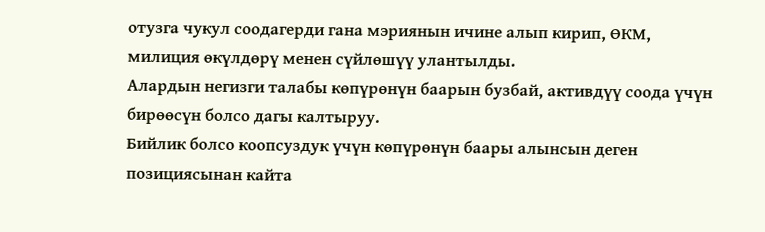отузга чукул соодагерди гана мэриянын ичине алып кирип, ӨКМ, милиция өкүлдөрү менен сүйлөшүү улантылды.
Алардын негизги талабы көпүрөнүн баарын бузбай, активдүү соода үчүн бирөөсүн болсо дагы калтыруу.
Бийлик болсо коопсуздук үчүн көпүрөнүн баары алынсын деген позициясынан кайта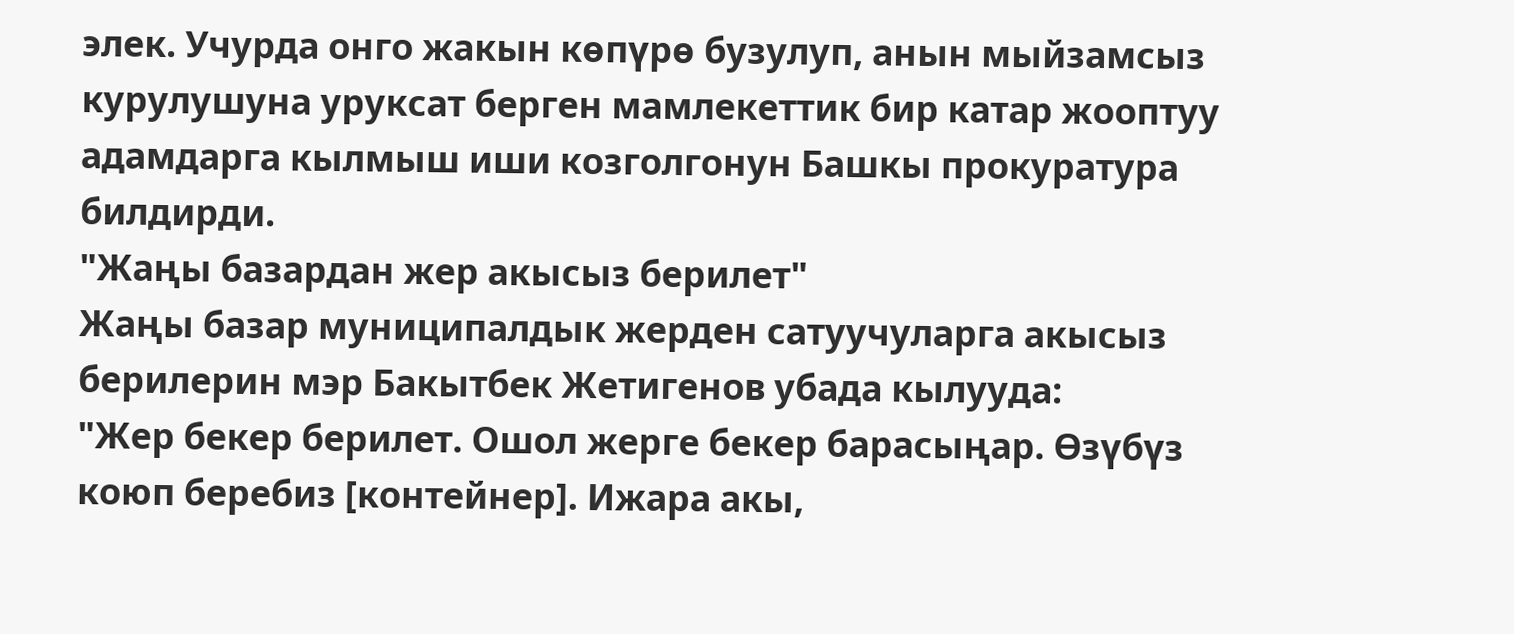элек. Учурда онго жакын көпүрө бузулуп, анын мыйзамсыз курулушуна уруксат берген мамлекеттик бир катар жооптуу адамдарга кылмыш иши козголгонун Башкы прокуратура билдирди.
"Жаңы базардан жер акысыз берилет"
Жаңы базар муниципалдык жерден сатуучуларга акысыз берилерин мэр Бакытбек Жетигенов убада кылууда:
"Жер бекер берилет. Ошол жерге бекер барасыңар. Өзүбүз коюп беребиз [контейнер]. Ижара акы,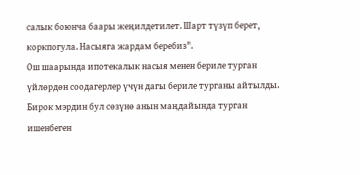салык боюнча баары жеңилдетилет. Шарт түзүп берет, коркпогула. Насыяга жардам беребиз".
Ош шаарында ипотекалык насыя менен бериле турган үйлөрдөн соодагерлер үчүн дагы бериле турганы айтылды. Бирок мэрдин бул сөзүнө анын маңдайында турган ишенбеген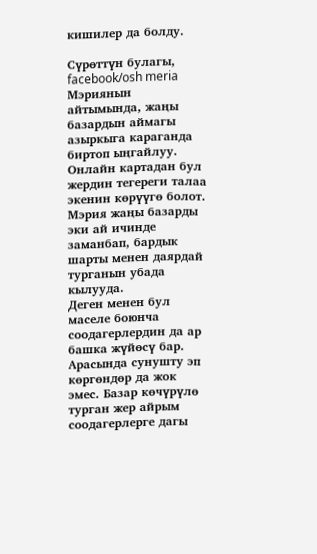кишилер да болду.

Сүрөттүн булагы, facebook/osh meria
Мэриянын айтымында, жаңы базардын аймагы азыркыга караганда биртоп ыңгайлуу. Онлайн картадан бул жердин тегереги талаа экенин көрүүгө болот.
Мэрия жаңы базарды эки ай ичинде заманбап, бардык шарты менен даярдай турганын убада кылууда.
Деген менен бул маселе боюнча соодагерлердин да ар башка жүйөсү бар. Арасында сунушту эп көргөндөр да жок эмес. Базар көчүрүлө турган жер айрым соодагерлерге дагы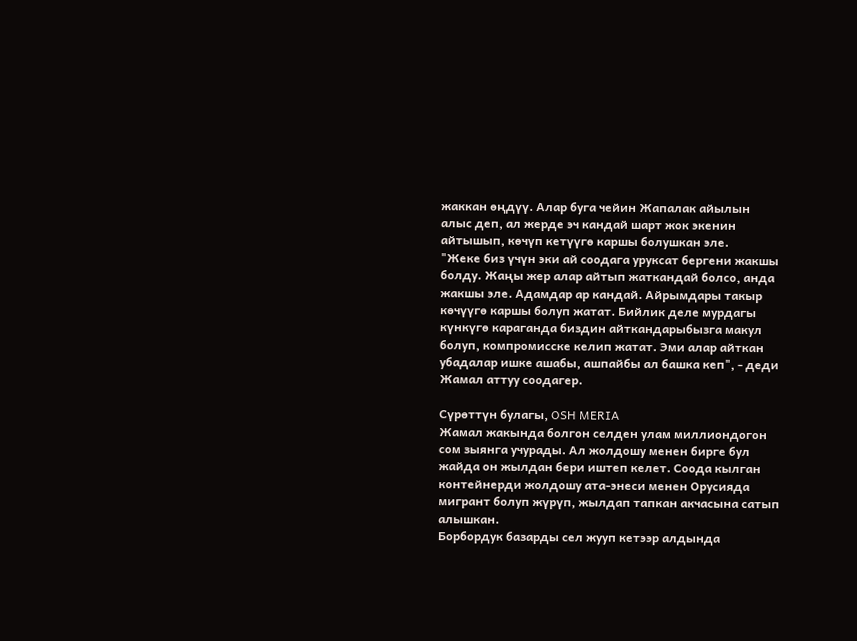жаккан өңдүү. Алар буга чейин Жапалак айылын алыс деп, ал жерде эч кандай шарт жок экенин айтышып, көчүп кетүүгө каршы болушкан эле.
"Жеке биз үчүн эки ай соодага уруксат бергени жакшы болду. Жаңы жер алар айтып жаткандай болсо, анда жакшы эле. Адамдар ар кандай. Айрымдары такыр көчүүгө каршы болуп жатат. Бийлик деле мурдагы күнкүгө караганда биздин айткандарыбызга макул болуп, компромисске келип жатат. Эми алар айткан убадалар ишке ашабы, ашпайбы ал башка кеп", - деди Жамал аттуу соодагер.

Сүрөттүн булагы, OSH MERIA
Жамал жакында болгон селден улам миллиондогон сом зыянга учурады. Ал жолдошу менен бирге бул жайда он жылдан бери иштеп келет. Соода кылган контейнерди жолдошу ата-энеси менен Орусияда мигрант болуп жүрүп, жылдап тапкан акчасына сатып алышкан.
Борбордук базарды сел жууп кетээр алдында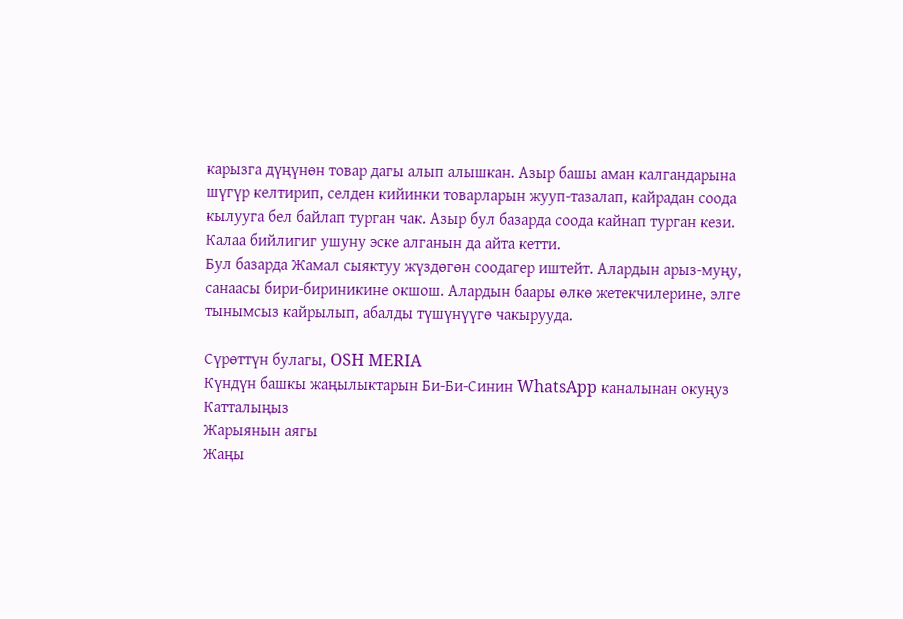карызга дүңүнөн товар дагы алып алышкан. Азыр башы аман калгандарына шүгүр келтирип, селден кийинки товарларын жууп-тазалап, кайрадан соода кылууга бел байлап турган чак. Азыр бул базарда соода кайнап турган кези. Калаа бийлигиг ушуну эске алганын да айта кетти.
Бул базарда Жамал сыяктуу жүздөгөн соодагер иштейт. Алардын арыз-муңу, санаасы бири-бириникине окшош. Алардын баары өлкө жетекчилерине, элге тынымсыз кайрылып, абалды түшүнүүгө чакырууда.

Сүрөттүн булагы, OSH MERIA
Күндүн башкы жаңылыктарын Би-Би-Синин WhatsApp каналынан окуңуз
Катталыңыз
Жарыянын аягы
Жаңы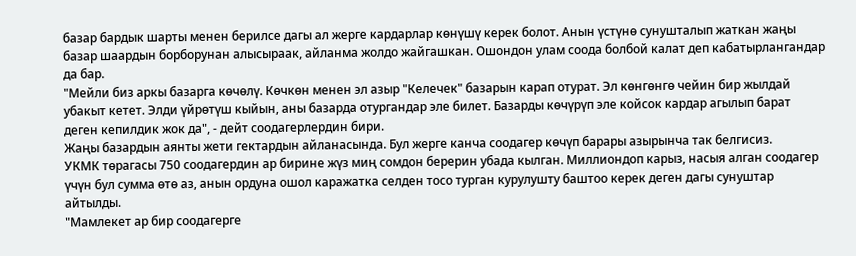базар бардык шарты менен берилсе дагы ал жерге кардарлар көнүшү керек болот. Анын үстүнө сунушталып жаткан жаңы базар шаардын борборунан алысыраак, айланма жолдо жайгашкан. Ошондон улам соода болбой калат деп кабатырлангандар да бар.
"Мейли биз аркы базарга көчөлү. Көчкөн менен эл азыр "Келечек" базарын карап отурат. Эл көнгөнгө чейин бир жылдай убакыт кетет. Элди үйрөтүш кыйын, аны базарда отургандар эле билет. Базарды көчүрүп эле койсок кардар агылып барат деген кепилдик жок да", - дейт соодагерлердин бири.
Жаңы базардын аянты жети гектардын айланасында. Бул жерге канча соодагер көчүп барары азырынча так белгисиз.
УКМК төрагасы 750 соодагердин ар бирине жүз миң сомдон берерин убада кылган. Миллиондоп карыз, насыя алган соодагер үчүн бул сумма өтө аз, анын ордуна ошол каражатка селден тосо турган курулушту баштоо керек деген дагы сунуштар айтылды.
"Мамлекет ар бир соодагерге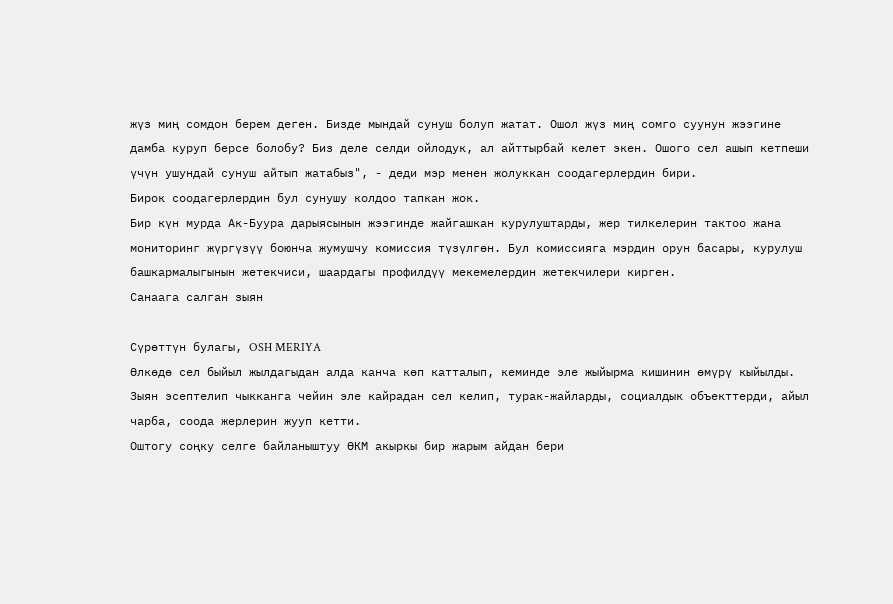жүз миң сомдон берем деген. Бизде мындай сунуш болуп жатат. Ошол жүз миң сомго суунун жээгине дамба куруп берсе болобу? Биз деле селди ойлодук, ал айттырбай келет экен. Ошого сел ашып кетпеши үчүн ушундай сунуш айтып жатабыз", - деди мэр менен жолуккан соодагерлердин бири.
Бирок соодагерлердин бул сунушу колдоо тапкан жок.
Бир күн мурда Ак-Буура дарыясынын жээгинде жайгашкан курулуштарды, жер тилкелерин тактоо жана мониторинг жүргүзүү боюнча жумушчу комиссия түзүлгөн. Бул комиссияга мэрдин орун басары, курулуш башкармалыгынын жетекчиси, шаардагы профилдүү мекемелердин жетекчилери кирген.
Санаага салган зыян

Сүрөттүн булагы, OSH MERIYA
Өлкөдө сел быйыл жылдагыдан алда канча көп катталып, кеминде эле жыйырма кишинин өмүрү кыйылды. Зыян эсептелип чыкканга чейин эле кайрадан сел келип, турак-жайларды, социалдык объекттерди, айыл чарба, соода жерлерин жууп кетти.
Оштогу соңку селге байланыштуу ӨКМ акыркы бир жарым айдан бери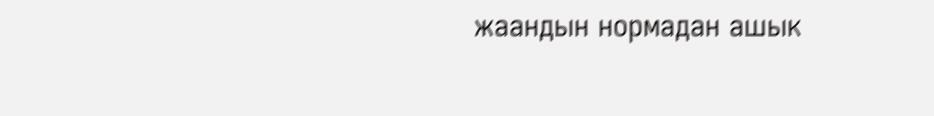жаандын нормадан ашык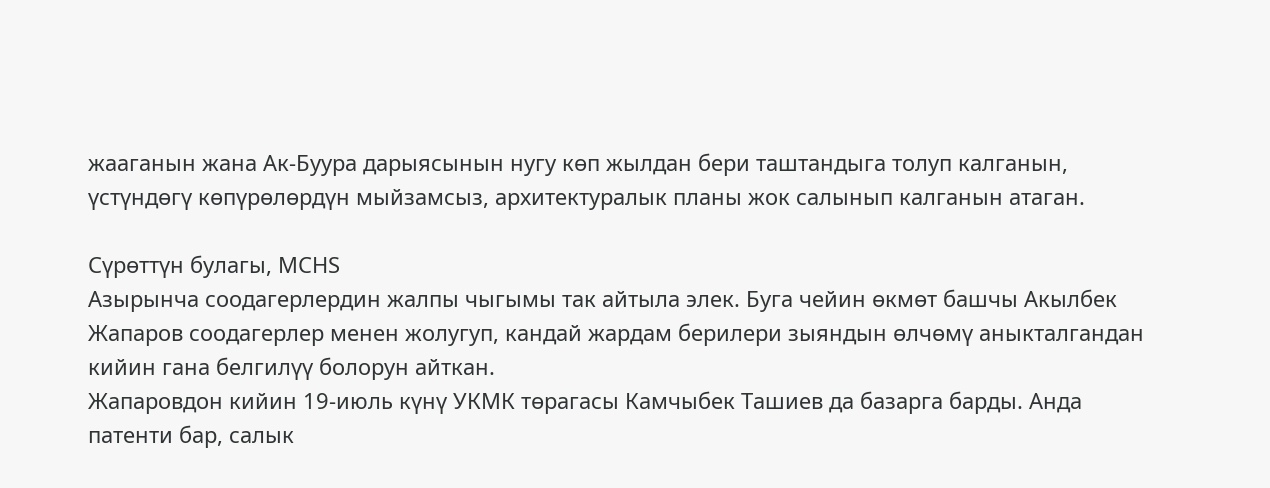жааганын жана Ак-Буура дарыясынын нугу көп жылдан бери таштандыга толуп калганын, үстүндөгү көпүрөлөрдүн мыйзамсыз, архитектуралык планы жок салынып калганын атаган.

Сүрөттүн булагы, MCHS
Азырынча соодагерлердин жалпы чыгымы так айтыла элек. Буга чейин өкмөт башчы Акылбек Жапаров соодагерлер менен жолугуп, кандай жардам берилери зыяндын өлчөмү аныкталгандан кийин гана белгилүү болорун айткан.
Жапаровдон кийин 19-июль күнү УКМК төрагасы Камчыбек Ташиев да базарга барды. Анда патенти бар, салык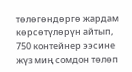төлөгөндөргө жардам көрсөтүлөрүн айтып, 750 контейнер ээсине жүз миң сомдон төлөп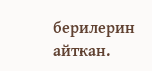берилерин айткан.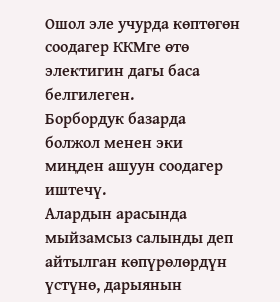Ошол эле учурда көптөгөн соодагер ККМге өтө электигин дагы баса белгилеген.
Борбордук базарда болжол менен эки миңден ашуун соодагер иштечү.
Алардын арасында мыйзамсыз салынды деп айтылган көпүрөлөрдүн үстүнө, дарыянын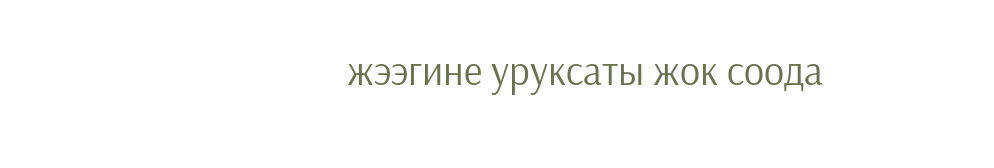жээгине уруксаты жок соода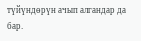түйүндөрүн ачып алгандар да бар.